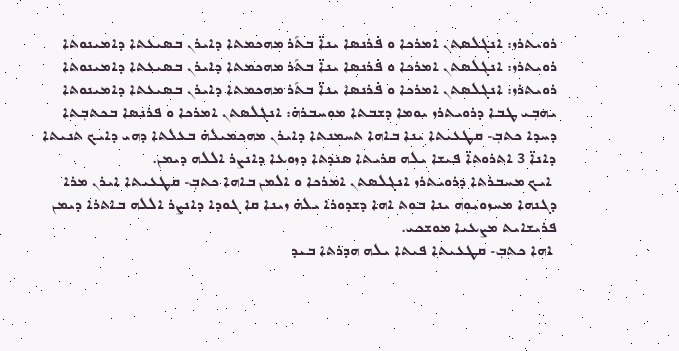ܪܘܝܬܪܙ: ܐܢܓܠܣܬܢ ܐܡܪܟܐ ܘ ܦ̇ܪܢܣܐ ܝܢܐ̈ ܒܬܰܪ ܡܗܟܡܬܐ ܕܐܝܪܢ ܒܣܝܥܬܐ ܕܐܡܝܢܘܬܐ
ܪܘܝܬܪܙ: ܐܢܓܠܣܬܢ ܐܡܪܟܐ ܘ ܦ̇ܪܢܣܐ ܝܢܐ̈ ܒܬܰܪ ܡܗܟܡܬܐ ܕܐܝܪܢ ܒܣܝܥܬܐ ܕܐܡܝܢܘܬܐ
ܪܘܝܬܪܙ: ܐܢܓܠܣܬܢ ܐܡܪܟܐ ܘ ܦ̇ܪܢܣܐ ܝܢܐ̈ ܒܬܰܪ ܡܗܟܡܬܐ ܕܐܝܪܢ ܒܣܝܥܬܐ ܕܐܡܝܢܘܬܐ
ܝܗܒܼܝ ܛܒܐ ܕܪܘܝܬܪܙ ܝܘܡܐ ܕܫܒܬܐ ܡܘܚܒܪܗ̇: ܐܢܓܠܣܬܢ ܐܡܪܟܐ ܘ ܦܪܢܣܐ ܒܟܬܒܼܬܐ ܕܚܕܐ ܟܬܒܼ- ܩܛܥܝܬܐ ܝܢܐ ܒܐܗܐ ܬܚܡܢܬܐ ܕܐܝܪܢ ܡܗܟܡܝܠܗ̇ ܒܥܠܬܐ ܕܗܝ ܕܐܝܟ ܬܢܝܬܐ ܕܐܢܐ̈ 3 ܐܬܪܘܬܐ̈ ܦܝܫܐ ܝܠܗ ܩܪܝܬܐ ܣܢܕܬܐ ܕܙܘܥܐ ܕܐܢܨܪ ܐܠܠܗ ܕܝܡܢ.
 ܐܝܟ ܡܚܒܪܬܐ ܕܪܘܝܬܪܙ ܐܢܓܠܣܬܢ ܐܡܪܟܐ ܘ ܐܠܡܢ ܒܐܗܐ ܟܬܒܼ- ܩܛܥܝܬܐ ܐܝܪܢ ܡܪܐ ܕܓܢܗܐ ܡܚܙܘܝܘܗ ܝܢܐ ܒܘܬ ܐܗܐ ܕܫܕܘܪܐ ܝܠܗ̇ ܙܝܢܐ ܩܐ ܓܘܕܐ ܕܐܢܨܪ ܐܠܠܗ ܒܐܬܪܐ ܕܝܡܢ ܦܪܝܫܐܝܬ ܡܨܥܝܐ ܡܘܫܟܝ.
 ܐܗܐ ܟܬܒܼ- ܩܛܥܝܬܐ ܦܝܬܐ ܝܠܗ ܗܕܪܬܐ ܒܝܕ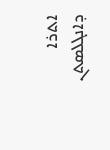ܐܬܪܐ ܕܐܢܓܠܣܬܢ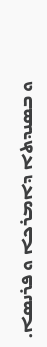ܘ ܒܣܢܕܬܐ ܕܐܡܪܟܐ ܘ ܦܪܢܣܐ.